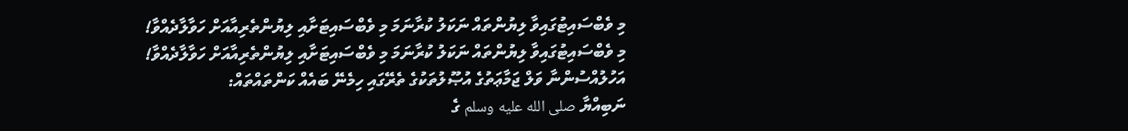މި ވެބްސައިޓުގައިވާ ލިޔުންތައް ނަކަލު ކުރާނަމަ މި ވެބްސައިޓަށާއި ލިޔުންތެރިއާއަށް ހަވާލާދެއްވާ!
މި ވެބްސައިޓުގައިވާ ލިޔުންތައް ނަކަލު ކުރާނަމަ މި ވެބްސައިޓަށާއި ލިޔުންތެރިއާއަށް ހަވާލާދެއްވާ!
އަހުލުއްސުންނާ ވަލް ޖަމާޢަތުގެ އުޞޫލުތަކުގެ ތެރޭގައި ހިމެނޭ ބައެއް ކަންތައްތައް:
ނަބިއްޔާ صلى الله عليه وسلم ގެ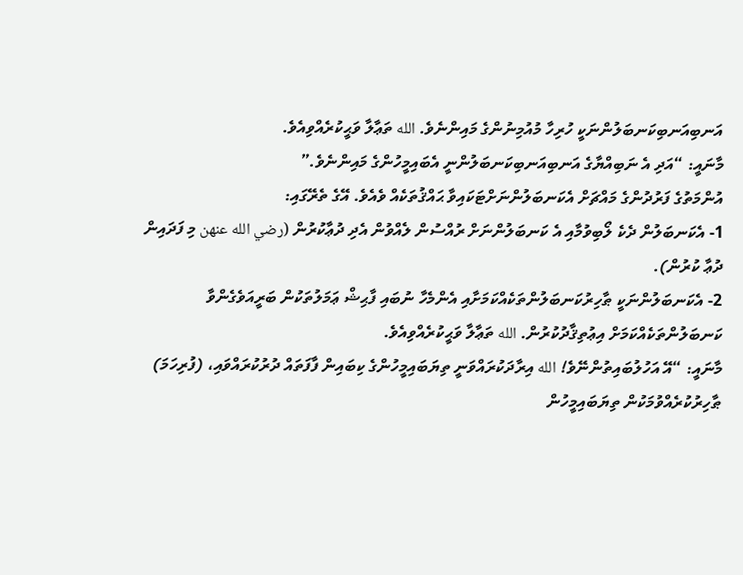އަނބިއަނބިކަނބަލުންނަކީ ހުރިހާ މުއުމިނުންގެ މައިންނެވެ. الله ތަޢާލާ ވަޙީކުރެއްވިއެވެ.
މާނައީ: “އަދި އެ ނަބިއްޔާގެ އަނބިއަނބިކަނބަލުންނީ އެބައިމީހުންގެ މައިންނެވެ.”
އުންމަތުގެ ފަރުދުންގެ މައްޗަށް އެކަނބަލުންނަށްޓަކައިވާ ޙައްޤުތަކެއް ވެއެވެ. އޭގެ ތެރޭގައި:
1- އެކަނބަލުން ދެކެ ލޯބިވުމާއި އެ ކަނބަލުންނަށް ރުއްސުން ލެއްވުން އެދި ދުޢާކުރުން (رضي الله عنهن މި ފަދައިން ދުޢާ ކުރުން).
2- އެކަނބަލުންނަކީ ޠާހިރުކަނބަލުންތަކެއްކަމަށާއި އެންމެހާ ނުބައި ފާޙިޝް ޢަމަލުތަކުން ބަރީއަވެގެންވާ ކަނބަލުންތަކެއްކަމަށް އިޢުތިޤާދުކުރުން. الله ތަޢާލާ ވަޙީކުރެއްވިއެވެ.
މާނައީ: “އޭ އަހުލުބައިތުންނޭވެ! الله އިރާދަކުރައްވަނީ ތިޔަބައިމީހުންގެ ކިބައިން ފާފަތައް ދުރުކުރައްވައި، (ފުރިހަމަ) ޠާހިރުކުރެއްވުމަކުން ތިޔަބައިމީހުން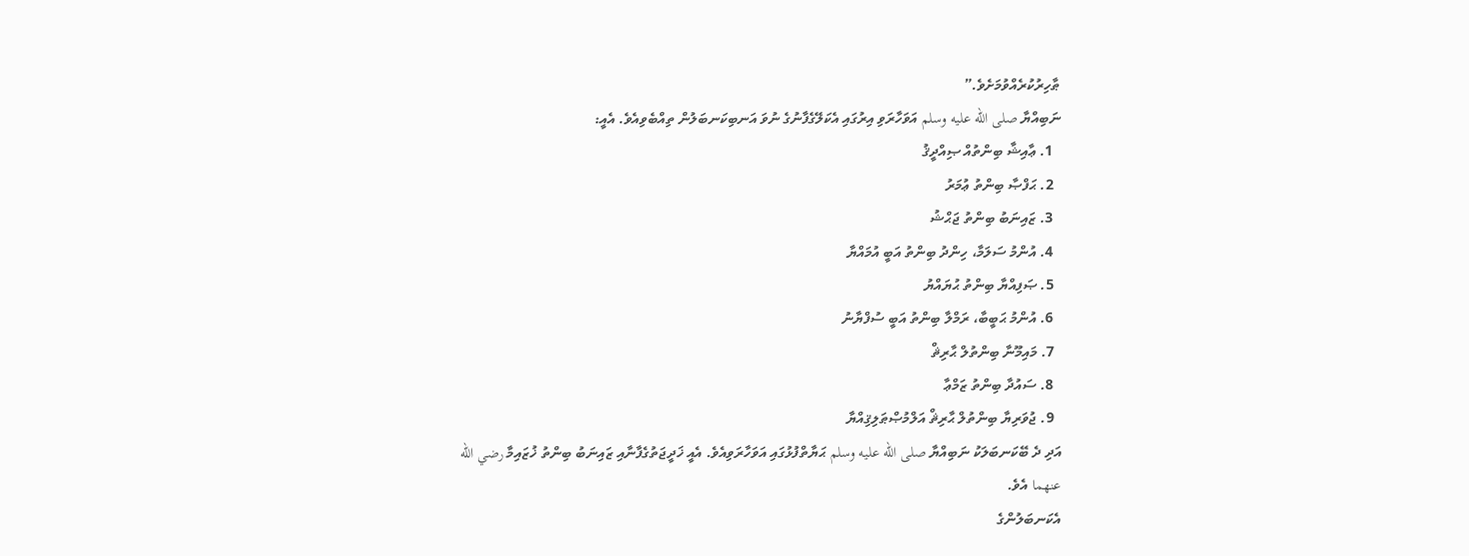ޠާހިރުކުރެއްވުމަށެވެ.”
ނަބިއްޔާ صلى الله عليه وسلم އަވަހާރަވި އިރުގައި އެކަލޭގެފާނުގެ ނުވަ އަނބިކަނބަލުން ތިއްބެވިއެވެ. އެއީ:
  1. ޢާއިޝާ ބިންތުއް ޞިއްދީޤު
  2. ޙަފްޞާ ބިންތު ޢުމަރު
  3. ޒައިނަބު ބިންތު ޖަޙްޝު
  4. އުންމު ސަލަމާ، ހިންދު ބިންތު އަބީ އުމައްޔާ
  5. ޞަފިއްޔާ ބިންތު ޙުޔައްޔު
  6. އުންމު ޙަބީބާ، ރަމްލާ ބިންތު އަބީ ސުފްޔާނު
  7. މައިމޫނާ ބިންތުލް ޙާރިޘް
  8. ސައުދާ ބިންތު ޒަމްޢާ
  9. ޖުވަރިޔާ ބިންތުލް ޙާރިޘް އަލްމުޞްޠަލިޤިއްޔާ
އަދި ދެ ބޭކަނބަލަކު ނަބިއްޔާ صلى الله عليه وسلم ޙަޔާތްފުޅުގައި އަވަހާރަވިއެވެ. އެއީ ޚަދީޖަތުގެފާނާއި ޒައިނަބު ބިންތު ޚުޒައިމާ رضي الله عنهما އެވެ.
އެކަނބަލުންގެ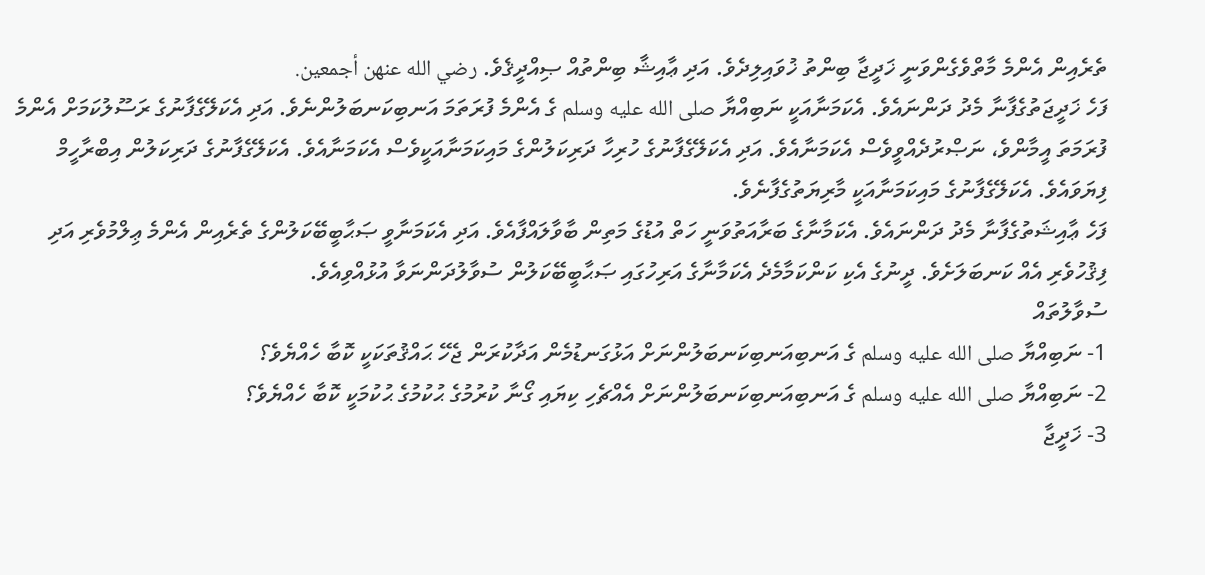ތެރެއިން އެންމެ މާތްވެގެންވަނީ ޚަދީޖާ ބިންތު ޚުވައިލިދެވެ. އަދި ޢާއިޝާ ބިންތުއް ޞިއްދީޤެވެ. رضي الله عنهن أجمعين.
ފަހެ ޚަދީޖަތުގެފާނާ މެދު ދަންނައެވެ. އެކަމަނާއަކީ ނަބިއްޔާ صلى الله عليه وسلم ގެ އެންމެ ފުރަތަމަ އަނބިކަނބަލުންނެވެ. އަދި އެކަލޭގެފާނުގެ ރަސޫލުކަމަށް އެންމެ ފުރަމަތަ އީމާންވެ، ނަޞްރުދެއްވީވެސް އެކަމަނާއެވެ. އަދި އެކަލޭގެފާނުގެ ހުރިހާ ދަރިކަލުންގެ މައިކަމަނާއަކީވެސް އެކަމަނާއެވެ. އެކަލޭގެފާނުގެ ދަރިކަލުން އިބްރާހީމް ފިޔަވައެވެ. އެކަލޭގެފާނުގެ މައިކަމަނާއަކީ މާރިޔަތުގެފާނެވެ.
ފަހެ ޢާއިޝަތުގެފާނާ މެދު ދަންނައެވެ. އެކަމާނާގެ ބަރާއަތުވަނީ ހަތް އުޑުގެ މަތިން ބާވާލައްފާއެވެ. އަދި އެކަމަނާވީ ޞަޙާބީބޭކަލުންގެ ތެރެއިން އެންމެ ޢިލްމުވެރި އަދި ފިޤުހުވެރި އެއް ކަނބަލަށެވެ. ދީނުގެ އެކި ކަންކަމާމެދެ އެކަމާނާގެ އަރިހުގައި ޞަޙާބީބޭކަލުން ސުވާލުދަންނަވާ އުޅުއްވިއެވެ.
ސުވާލުތައް
1- ނަބިއްޔާ صلى الله عليه وسلم ގެ އަނބިއަނބިކަނބަލުންނަށް އަޅުގަނޑުމެން އަދާކުރަން ޖެހޭ ޙައްޤުތަކަކީ ކޮބާ ހެއްޔެވެ؟
2- ނަބިއްޔާ صلى الله عليه وسلم ގެ އަނބިއަނބިކަނބަލުންނަށް އެއްޗެހި ކިޔައި ގޯނާ ކުރުމުގެ ޙުކުމުގެ ޙުކުމަކީ ކޮބާ ހެއްޔެވެ؟
3- ޚަދީޖާ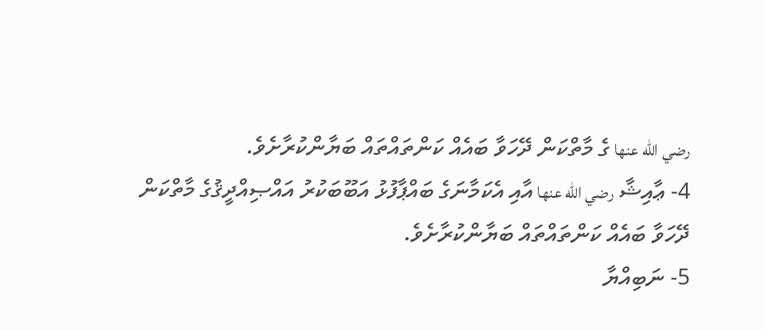رضي الله عنها ގެ މާތްކަން ދޭހަވާ ބައެއް ކަންތައްތައް ބަޔާންކުރާށެވެ.
4- ޢާއިޝާ رضي الله عنها އާއި އެކަމާނަގެ ބައްޕާފުޅު އަބޫބަކުރު އައްޞިއްދީޤުގެ މާތްކަން ދޭހަވާ ބައެއް ކަންތައްތައް ބަޔާންކުރާށެވެ.
5- ނަބިއްޔާ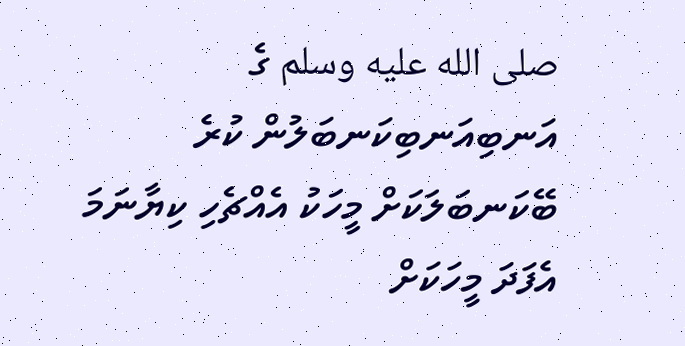صلى الله عليه وسلم ގެ އަނބިއަނބިކަނބަލުން ކުރެ ބޭކަނބަލަކަށް މީހަކު އެއްޗެހި ކިޔާނަމަ އެފަދަ މީހަކަށް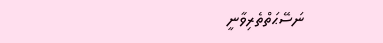ނަސޭޙަތްތެރިވާނީ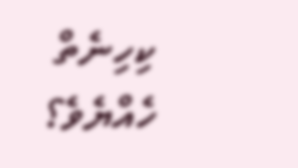ކިހިނެތް ހެއްޔެވެ؟